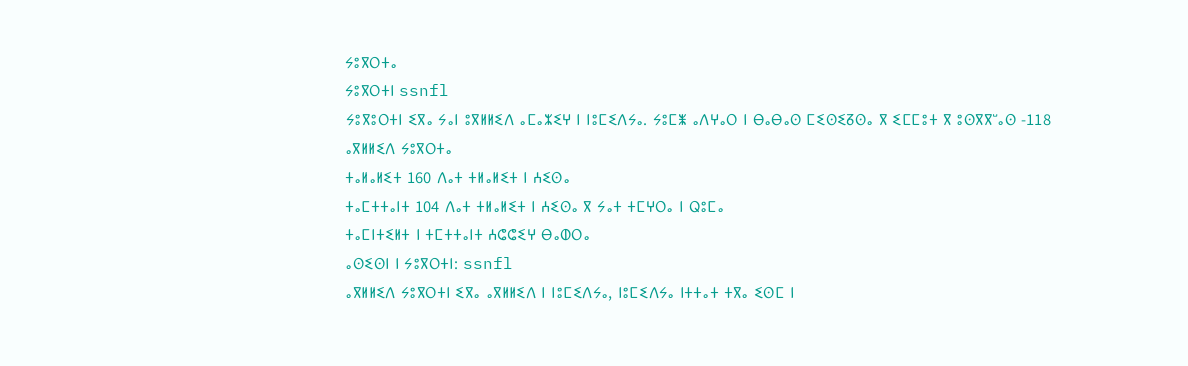ⵢⵓⴳⵔⵜⴰ
ⵢⵓⴳⵔⵜⵏ ssnfl
ⵢⵓⴳⵓⵔⵜⵏ ⵉⴳⴰ ⵢⴰⵏ ⵓⴳⵍⵍⵉⴷ ⴰⵎⴰⵣⵉⵖ ⵏ ⵏⵓⵎⵉⴷⵢⴰ. ⵢⵓⵎⵥ ⴰⴷⵖⴰⵔ ⵏ ⴱⴰⴱⴰⵙ ⵎⵉⵙⵉⵒⵙⴰ ⴳ ⵉⵎⵎⵓⵜ ⴳ ⵓⵙⴳⴳⵯⴰⵙ -118
ⴰⴳⵍⵍⵉⴷ ⵢⵓⴳⵔⵜⴰ
ⵜⴰⵍⴰⵍⵉⵜ 160 ⴷⴰⵜ ⵜⵍⴰⵍⵉⵜ ⵏ ⵄⵉⵙⴰ
ⵜⴰⵎⵜⵜⴰⵏⵜ 104 ⴷⴰⵜ ⵜⵍⴰⵍⵉⵜ ⵏ ⵄⵉⵙⴰ ⴳ ⵢⴰⵜ ⵜⵎⵖⵔⴰ ⵏ ⵕⵓⵎⴰ
ⵜⴰⵎⵏⵜⵉⵍⵜ ⵏ ⵜⵎⵜⵜⴰⵏⵜ ⵄⵛⵛⵉⵖ ⴱⴰⵀⵔⴰ
ⴰⵙⵉⵙⵏ ⵏ ⵢⵓⴳⵔⵜⵏ: ssnfl
ⴰⴳⵍⵍⵉⴷ ⵢⵓⴳⵔⵜⵏ ⵉⴳⴰ ⴰⴳⵍⵍⵉⴷ ⵏ ⵏⵓⵎⵉⴷⵢⴰ, ⵏⵓⵎⵉⴷⵢⴰ ⵏⵜⵜⴰⵜ ⵜⴳⴰ ⵉⵙⵎ ⵏ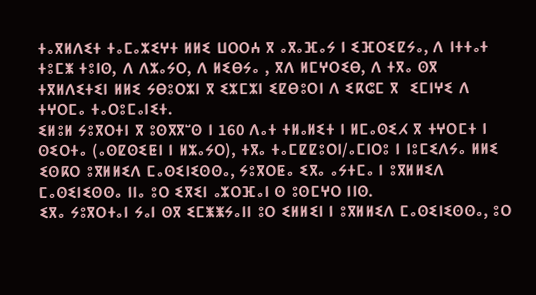ⵜⴰⴳⵍⴷⵉⵜ ⵜⴰⵎⴰⵣⵉⵖⵜ ⵍⵍⵉ ⵡⵔⵔⵄ ⴳ ⴰⴳⴰⴼⴰⵢ ⵏ ⵉⴼⵔⵉⵇⵢⴰ, ⴷ ⵏⵜⵜⴰⵜ ⵜⵓⵎⵥ ⵜⵓⵏⵙ, ⴷ ⴷⵣⴰⵢⵔ, ⴷ ⵍⵉⴱⵢⴰ , ⴳⴷ ⵍⵎⵖⵔⵉⴱ, ⴷ ⵜⴳⴰ ⵙⴳ ⵜⴳⵍⴷⵉⵜⵉⵏ ⵍⵍⵉ ⵢⴱⵓⵔⵣⵏ ⴳ ⵉⵣⵎⵣⵏ ⵉⵇⴱⵓⵔⵏ ⴷ ⵉⴽⵛⵎ ⴳ  ⵉⵎⵏⵖⵉ ⴷ ⵜⵖⵔⵎⴰ ⵜⴰⵔⵓⵎⴰⵏⵉⵜ.
ⵉⵍⵓⵍ ⵢⵓⴳⵔⵜⵏ ⴳ ⵓⵙⴳⴳⵯⵙ ⵏ 160 ⴷⴰⵜ ⵜⵍⴰⵍⵉⵜ ⵏ ⵍⵎⴰⵙⵉⵃ ⴳ ⵜⵖⵔⵎⵜ ⵏ ⵙⵉⵔⵜⴰ (ⴰⵙⵇⵙⵉⵟⵏ ⵏ ⵍⵣⴰⵢⵔ), ⵜⴳⴰ ⵜⴰⵎⵇⵇⵓⵔⵏ/ⴰⵎⵏⵔⵓ ⵏ ⵏⵓⵎⵉⴷⵢⴰ ⵍⵍⵉ ⵉⵙⴽⵔ ⵓⴳⵍⵍⵉⴷ ⵎⴰⵙⵉⵏⵉⵙⵙⴰ, ⵢⵓⴳⵔⵟⴰ ⵉⴳⴰ ⴰⵢⵜⵎⴰ ⵏ ⵓⴳⵍⵍⵉⴷ ⵎⴰⵙⵉⵏⵉⵙⵙⴰ ⵏⵏⴰ ⵓⵔ ⵉⴳⵉⵏ ⴰⵣⵔⴼⴰⵏ ⵙ ⵓⵙⵎⵖⵔ ⵏⵏⵙ.
ⵉⴳⴰ ⵢⵓⴳⵔⵜⴰⵏ ⵢⴰⵏ ⵙⴳ ⵉⵎⵥⵥⵢⴰⵏⵏ ⵓⵔ ⵉⵍⵍⵉⵏ ⵏ ⵓⴳⵍⵍⵉⴷ ⵎⴰⵙⵉⵏⵉⵙⵙⴰ, ⵓⵔ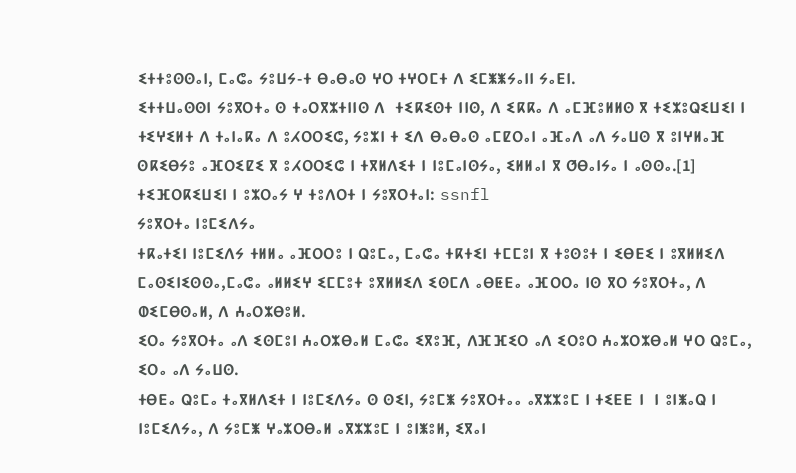ⵉⵜⵜⵓⵙⵙⴰⵏ, ⵎⴰⵛⴰ ⵢⵓⵡⵢ-ⵜ ⴱⴰⴱⴰⵙ ⵖⵔ ⵜⵖⵔⵎⵜ ⴷ ⵉⵎⵥⵥⵢⴰⵏⵏ ⵢⴰⴹⵏ.
ⵉⵜⵜⵡⴰⵙⵙⵏ ⵢⵓⴳⵔⵜⴰ ⵙ ⵜⴰⵔⴳⵣⵜⵏⵏⵙ ⴷ  ⵜⵉⴽⵉⵙⵜ ⵏⵏⵙ, ⴷ ⵉⴽⴽⴰ ⴷ ⴰⵎⴼⵓⵍⵍⵙ ⴳ ⵜⵉⵣⵓⵕⵉⵡⵉⵏ ⵏ ⵜⵉⵖⵉⵍⵜ ⴷ ⵜⴰⵏⴰⴽⴰ ⴷ ⵓⵃⵔⵔⵉⵛ, ⵢⵓⵣⵏ ⵜ ⵉⴷ ⴱⴰⴱⴰⵙ ⴰⵎⵇⵔⴰⵏ ⴰⴼⴰⴷ ⴰⴷ ⵢⴰⵡⵙ ⴳ ⵓⵏⵖⵍⴰⴼ ⵙⴽⵉⴱⵢⵓ ⴰⴼⵔⵉⵇⵉ ⴳ ⵓⵃⵔⵔⵉⵛ ⵏ ⵜⴳⵍⴷⵉⵜ ⵏ ⵏⵓⵎⴰⵏⵙⵢⴰ, ⵉⵍⵍⴰⵏ ⴳ ⵚⴱⴰⵏⵢⴰ ⵏ ⴰⵙⵙⴰ.[1]
ⵜⵉⴼⵔⴽⵉⵡⵉⵏ ⵏ ⵓⵣⵔⴰⵢ ⵖ ⵜⵓⴷⵔⵜ ⵏ ⵢⵓⴳⵔⵜⴰⵏ: ssnfl
ⵢⵓⴳⵔⵜⴰ ⵏⵓⵎⵉⴷⵢⴰ
ⵜⴽⴰⵜⵉⵏ ⵏⵓⵎⵉⴷⵢ ⵜⵍⵍⴰ ⴰⴼⵔⵔⵓ ⵏ ⵕⵓⵎⴰ, ⵎⴰⵛⴰ ⵜⴽⵜⵉⵏ ⵜⵎⵎⵓⵏ ⴳ ⵜⵓⵙⵓⵜ ⵏ ⵉⴱⴹⵉ ⵏ ⵓⴳⵍⵍⵉⴷ ⵎⴰⵙⵉⵏⵉⵙⵙⴰ,ⵎⴰⵛⴰ ⴰⵍⵍⵉⵖ ⵉⵎⵎⵓⵜ ⵓⴳⵍⵍⵉⴷ ⵉⵙⵎⴷ ⴰⴱⵟⴹⴰ ⴰⴼⵔⵔⴰ ⵏⵙ ⴳⵔ ⵢⵓⴳⵔⵜⴰ, ⴷ ⵀⵉⵎⴱⵙⴰⵍ, ⴷ ⵄⴰⵔⵣⴱⵓⵍ.
ⵉⵔⴰ ⵢⵓⴳⵔⵜⴰ ⴰⴷ ⵉⵙⵎⵓⵏ ⵄⴰⵔⵣⴱⴰⵍ ⵎⴰⵛⴰ ⵉⴳⵓⴼ, ⴷⴼⴼⵉⵔ ⴰⴷ ⵉⵔⵓⵔ ⵄⴰⵣⵔⵣⴱⴰⵍ ⵖⵔ ⵕⵓⵎⴰ, ⵉⵔⴰ ⴰⴷ ⵢⴰⵡⵙ.
ⵜⴱⴹⴰ ⵕⵓⵎⴰ ⵜⴰⴳⵍⴷⵉⵜ ⵏ ⵏⵓⵎⵉⴷⵢⴰ ⵙ ⵙⵉⵏ, ⵢⵓⵎⵥ ⵢⵓⴳⵔⵜⴰⴰ ⴰⴳⵣⵣⵓⵎ ⵏ ⵜⵉⴹⴹ ⵏ  ⵏ ⵓⵏⵥⴰⵕ ⵏ ⵏⵓⵎⵉⴷⵢⴰ, ⴷ ⵢⵓⵎⵥ ⵖⴰⵣⵔⴱⴰⵍ ⴰⴳⵣⵣⵓⵎ ⵏ ⵓⵏⵥⵓⵍ, ⵉⴳⴰⵏ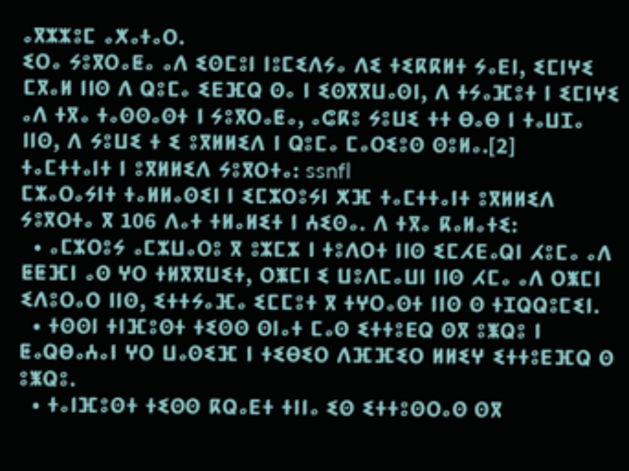ⴰⴳⵣⵣⵓⵎ ⴰⵅⴰⵜⴰⵔ.
ⵉⵔⴰ ⵢⵓⴳⵔⴰⵟⴰ ⴰⴷ ⵉⵙⵎⵓⵏ ⵏⵓⵎⵉⴷⵢⴰ ⴷⵉ ⵜⵉⴽⴽⵍⵜ ⵢⴰⴹⵏ, ⵉⵎⵏⵖⵉ ⵎⴳⴰⵍ ⵏⵏⵙ ⴷ ⵕⵓⵎⴰ ⵉⴹⴼⵕ ⵙⴰ ⵏ ⵉⵙⴳⴳⵡⴰⵙⵏ, ⴷ ⵜⵢⴰⴼⵓⵜ ⵏ ⵉⵎⵏⵖⵉ ⴰⴷ ⵜⴳⴰ ⵜⴰⵙⵙⴰⵙⵜ ⵏ ⵢⵓⴳⵔⴰⵟⴰ, ⴰⵛⴽⵓ ⵢⵓⵡⵉ ⵜⵜ ⴱⴰⴱ ⵏ ⵜⴰⵡⵊⴰ ⵏⵏⵙ, ⴷ ⵢⵓⵡⵉ ⵜ ⵉ ⵓⴳⵍⵍⵉⴷ ⵏ ⵕⵓⵎⴰ ⵎⴰⵔⵉⵓⵙ ⵙⵓⵍⴰ.[2]
ⵜⴰⵎⵜⵜⴰⵏⵜ ⵏ ⵓⴳⵍⵍⵉⴷ ⵢⵓⴳⵔⵜⴰ: ssnfl
ⵎⵣⴰⵔⴰⵢⵏⵜ ⵜⴰⵍⵍⴰⵙⵉⵏ ⵏ ⵉⵎⵣⵔⵓⵢⵏ ⵅⴼ ⵜⴰⵎⵜⵜⴰⵏⵜ ⵓⴳⵍⵍⵉⴷ ⵢⵓⴳⵔⵜⴰ ⴳ 106 ⴷⴰⵜ ⵜⵍⴰⵍⵉⵜ ⵏ ⵄⵉⵙⴰ. ⴷ ⵜⴳⴰ ⴽⴰⵍⴰⵜⵉ:
  • ⴰⵎⵣⵔⵓⵢ ⴰⵎⵣⵡⴰⵔⵓ ⴳ ⵓⵣⵎⵣ ⵏ ⵜⵓⴷⵔⵜ ⵏⵏⵙ ⵉⵎⵃⴹⴰⵕⵏ ⵃⵓⵎⴰ ⴰⴷ ⵟⵟⴼⵏ ⴰⵙ ⵖⵔ ⵜⵍⴳⴳⵡⵉⵜ, ⵔⵥⵎⵏ ⵉ ⵡⵓⴷⵎⴰⵡⵏ ⵏⵏⵙ ⵃⵎⴰ ⴰⴷ ⵔⵥⵎⵏ ⵉⴷⵓⵔⴰⵔ ⵏⵏⵙ, ⵉⵜⵜⵢⴰⴼⴰ ⵉⵎⵎⵓⵜ ⴳ ⵜⵖⵔⴰⵙⵜ ⵏⵏⵙ ⵙ ⵜⵊⵕⵕⵓⵎⵉⵏ.
  • ⵜⵙⵙⵏ ⵜⵏⴼⵓⵙⵜ ⵜⵉⵙⵙ ⵙⵏⴰⵜ ⵎⴰⵙ ⵉⵜⵜⵓⴹⵕ ⵙⴳ ⵓⵥⵕⵓ ⵏ ⵟⴰⵕⴱⴰⵄⴰⵏ ⵖⵔ ⵡⴰⵙⵉⴼ ⵏ ⵜⵉⴱⵉⵔ ⴷⴼⴼⵉⵔ ⵍⵍⵉⵖ ⵉⵜⵜⵓⴹⴼⵕ ⵙ ⵓⵥⵕⵓ.
  • ⵜⴰⵏⴼⵓⵙⵜ ⵜⵉⵙⵙ ⴽⵕⴰⴹⵜ ⵜⵏⵏⴰ ⵉⵙ ⵉⵜⵜⵓⵙⵔⴰⵙ ⵙⴳ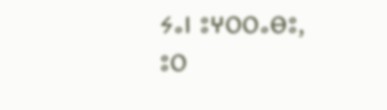ⵢⴰⵏ ⵓⵖⵔⵔⴰⴱⵓ, ⵓⵔ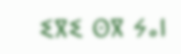ⵉⴳⵉ ⵙⴳ ⵢⴰⵏ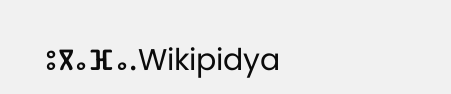ⵓⴳⴰⴼⴰ.Wikipidya